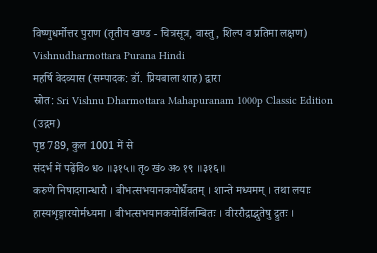विष्णुधर्मोत्तर पुराण (तृतीय खण्ड - चित्रसूत्र, वास्तु, शिल्प व प्रतिमा लक्षण)
Vishnudharmottara Purana Hindi
महर्षि वेदव्यास (सम्पादक: डॉ. प्रियबाला शाह) द्वारा
स्रोत: Sri Vishnu Dharmottara Mahapuranam 1000p Classic Edition (उद्गम)
पृष्ठ 789, कुल 1001 में से
संदर्भ में पढ़ेंवि० ध० ॥३१५॥ तृ० खं० अ० १९ ॥३१६॥
करुणे निषादगान्धारौ । बीभत्सभयानकयोर्धैवतम् । शान्ते मध्यमम् । तथा लयाः हास्यशृङ्गारयोर्मध्यमा । बीभत्सभयानकयोर्विलम्बितः । वीररौद्राद्भुतेषु द्रुतः ।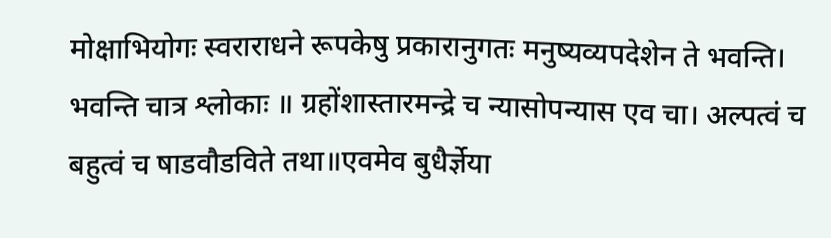मोक्षाभियोगः स्वराराधने रूपकेषु प्रकारानुगतः मनुष्यव्यपदेशेन ते भवन्ति। भवन्ति चात्र श्लोकाः ॥ ग्रहोंशास्तारमन्द्रे च न्यासोपन्यास एव चा। अल्पत्वं च बहुत्वं च षाडवौडविते तथा॥एवमेव बुधैर्ज्ञेया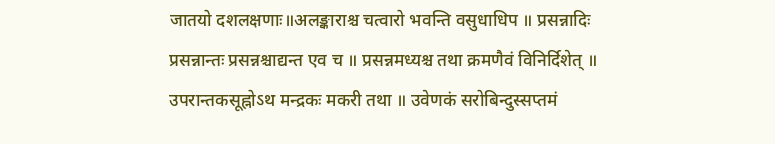जातयो दशलक्षणाः॥अलङ्काराश्च चत्वारो भवन्ति वसुधाधिप ॥ प्रसन्नादिः प्रसन्नान्तः प्रसन्नश्चाद्यन्त एव च ॥ प्रसन्नमध्यश्च तथा क्रमणैवं विनिर्दिशेत् ॥ उपरान्तकसूह्नोऽथ मन्द्रकः मकरी तथा ॥ उवेणकं सरोबिन्दुस्सप्तमं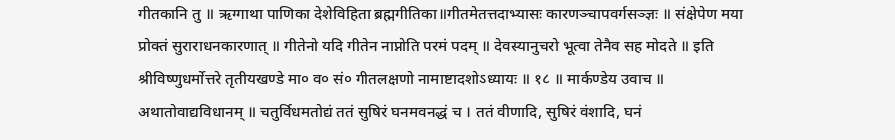गीतकानि तु ॥ ऋग्गाथा पाणिका देशेविहिता ब्रह्मगीतिका॥गीतमेतत्तदाभ्यासः कारणञ्चापवर्गसञ्ज्ञः ॥ संक्षेपेण मया प्रोक्तं सुराराधनकारणात् ॥ गीतेनो यदि गीतेन नाप्नोति परमं पदम् ॥ देवस्यानुचरो भूत्वा तेनैव सह मोदते ॥ इति श्रीविष्णुधर्मोत्तरे तृतीयखण्डे मा० व० सं० गीतलक्षणो नामाष्टादशोऽध्यायः ॥ १८ ॥ मार्कण्डेय उवाच ॥ अथातोवाद्यविधानम् ॥ चतुर्विधमतोद्यं ततं सुषिरं घनमवनद्धं च । ततं वीणादि, सुषिरं वंशादि, घनं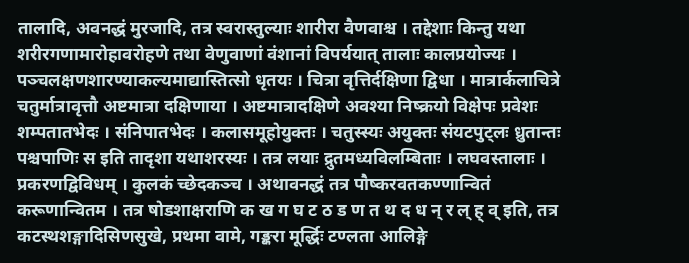तालादि, अवनद्धं मुरजादि, तत्र स्वरास्तुल्याः शारीरा वैणवाश्च । तद्देशाः किन्तु यथा शरीरगणामारोहावरोहणे तथा वेणुवाणां वंशानां विपर्ययात् तालाः कालप्रयोज्यः । पञ्चलक्षणशारण्याकल्यमाद्यास्तित्सो धृतयः । चित्रा वृत्तिर्दक्षिणा द्विधा । मात्रार्कलाचित्रे चतुर्मात्रावृत्तौ अष्टमात्रा दक्षिणाया । अष्टमात्रादक्षिणे अवश्या निष्क्रयो विक्षेपः प्रवेशः शम्पतातभेदः । संनिपातभेदः । कलासमूहोयुक्तः । चतुस्स्यः अयुक्तः संयटपुट्लः ध्रुतान्तः पश्चपाणिः स इति तादृशा यथाशरस्यः । तत्र लयाः द्रुतमध्यविलम्बिताः । लघवस्तालाः । प्रकरणद्विविधम् । कुलकं च्छेदकञ्च । अथावनद्धं तत्र पौष्करवतकण्णान्वितं करूणान्वितम । तत्र षोडशाक्षराणि क ख ग घ ट ठ ड ण त थ द ध न् र ल् ह् व् इति, तत्र कटस्थशङ्गादिसिणसुखे, प्रथमा वामे, गङ्करा मूर्द्धिः टण्लता आलिङ्गे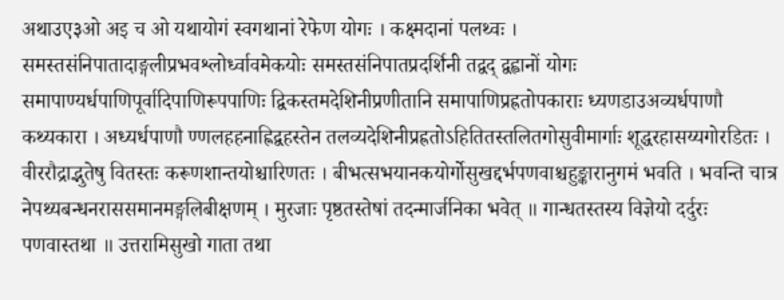अथाउए३ओ अइ च ओ यथायोगं स्वगथानां रेफेण योगः । कक्ष्मदानां पलथ्वः । समस्तसंनिपातादाङ्गलीप्रभवश्लोर्ध्वावमेकयोः समस्तसंनिपातप्रदर्शिनी तद्वद् द्वह्वानों योगः समापाण्यर्धपाणिपूर्वादिपाणिरूपपाणिः द्विकस्तमदेशिनीप्रणीतानि समापाणिप्रह्रतोपकाराः ध्यणडाउअव्यर्धपाणौ कथ्यकारा । अध्यर्धपाणौ ण्णलहहनाह्निद्वहस्तेन तलव्यदेशिनीप्रह्रतोऽहितितस्तलितगोसुवीमार्गाः शूद्धरहासय्यगोरडितः । वीररौद्राद्भुतेषु वितस्तः करूणशान्तयोश्चारिणतः । बीभत्सभयानकयोर्गोसुखद्दर्भपणवाश्चहुङ्कारानुगमं भवति । भवन्ति चात्र नेपथ्यबन्धनराससमानमङ्गलिबीक्षणम् । मुरजाः पृष्ठतस्तेषां तदन्मार्जनिका भवेत् ॥ गान्धतस्तस्य विज्ञेयो दर्दुरः पणवास्तथा ॥ उत्तरामिसुखो गाता तथा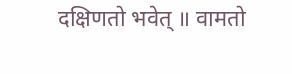दक्षिणतो भवेत् ॥ वामतो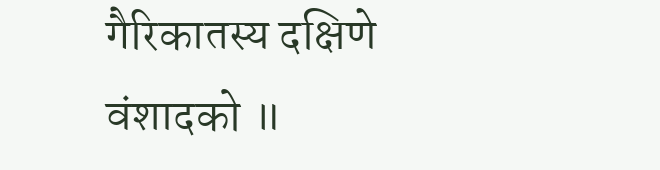गैरिकातस्य दक्षिणे वंशादको ॥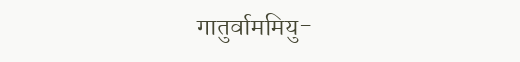गातुर्वाममियु-